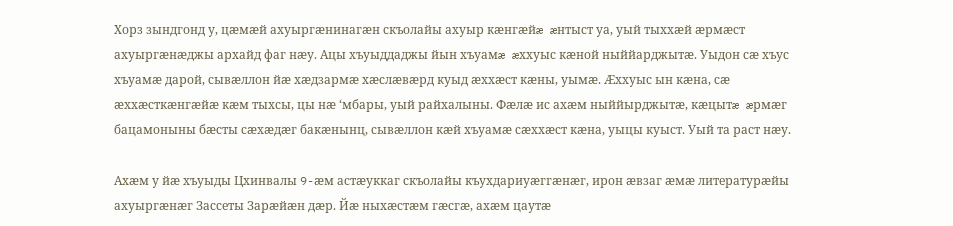Хорз зындгонд у, цæмæй ахуыргæнинагæн скъолайы ахуыр кæнгæйæ æнтыст уа, уый тыххæй æрмæст ахуыргæнæджы архайд фаг нæу. Ацы хъуыддаджы йын хъуамæ æххуыс кæной ныййарджытæ. Уыдон сæ хъус хъуамæ дарой, сывæллон йæ хæдзармæ хæслæвæрд куыд æххæст кæны, уымæ. Æххуыс ын кæна, сæ æххæсткæнгæйæ кæм тыхсы, цы нæ ‘мбары, уый райхалыны. Фæлæ ис ахæм ныййырджытæ, кæцытæ æрмæг бацамоныны бæсты сæхæдæг бакæнынц, сывæллон кæй хъуамæ сæххæст кæна, уыцы куыст. Уый та раст нæу.

Ахæм у йæ хъуыды Цхинвалы 9-æм астæуккаг скъолайы къухдариуæггæнæг, ирон æвзаг æмæ литературæйы ахуыргæнæг Зассеты Зарæйæн дæр. Йæ ныхæстæм гæсгæ, ахæм цаутæ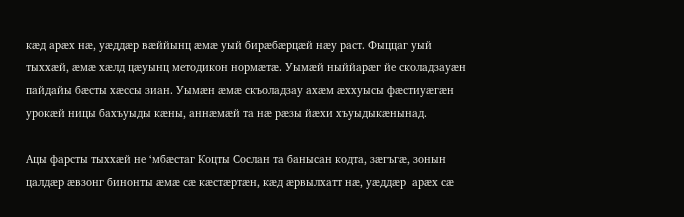кæд арæх нæ, уæддæр вæййынц æмæ уый бирæбæрцæй нæу раст. Фыццаг уый тыххæй, æмæ хæлд цæуынц методикон нормæтæ. Уымæй ныййарæг йе сколадзауæн пайдайы бæсты хæссы зиан. Уымæн æмæ скъоладзау ахæм æххуысы фæстиуæгæн урокæй ницы бахъуыды кæны, аннæмæй та нæ рæзы йæхи хъуыдыкæнынад.

Ацы фарсты тыххæй не ‘мбæстаг Коцты Сослан та банысан кодта, зæгъгæ, зонын цалдæр æвзонг бинонты æмæ сæ кæстæртæн, кæд æрвылхатт нæ, уæддæр  арæх сæ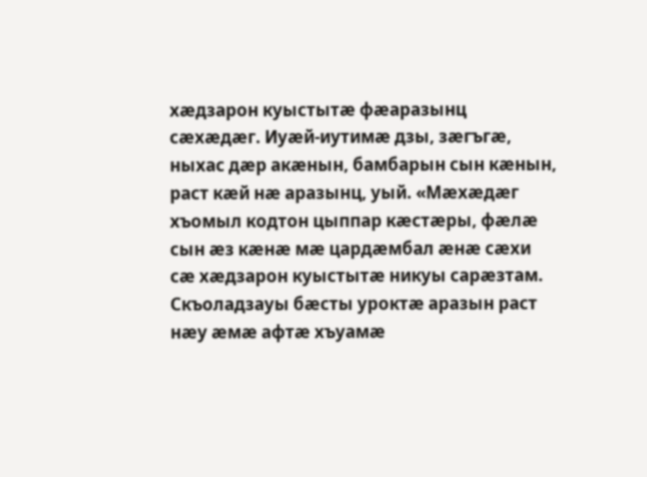хæдзарон куыстытæ фæаразынц сæхæдæг. Иуæй-иутимæ дзы, зæгъгæ, ныхас дæр акæнын, бамбарын сын кæнын, раст кæй нæ аразынц, уый. «Мæхæдæг хъомыл кодтон цыппар кæстæры, фæлæ сын æз кæнæ мæ цардæмбал æнæ сæхи сæ хæдзарон куыстытæ никуы сарæзтам. Скъоладзауы бæсты уроктæ аразын раст нæу æмæ афтæ хъуамæ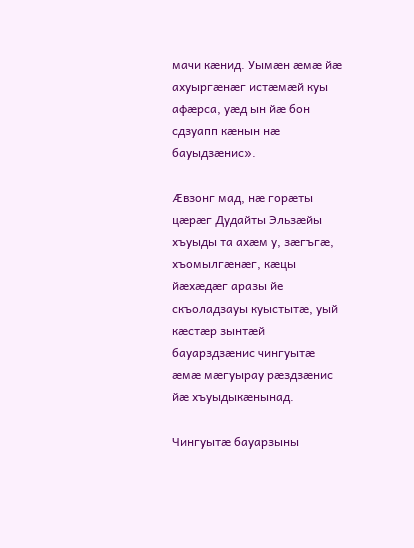мачи кæнид. Уымæн æмæ йæ ахуыргæнæг истæмæй куы афæрса, уæд ын йæ бон сдзуапп кæнын нæ бауыдзæнис».

Æвзонг мад, нæ горæты цæрæг Дудайты Эльзæйы хъуыды та ахæм у, зæгъгæ, хъомылгæнæг, кæцы йæхæдæг аразы йе скъоладзауы куыстытæ, уый кæстæр зынтæй бауарздзæнис чингуытæ æмæ мæгуырау рæздзæнис йæ хъуыдыкæнынад.

Чингуытæ бауарзыны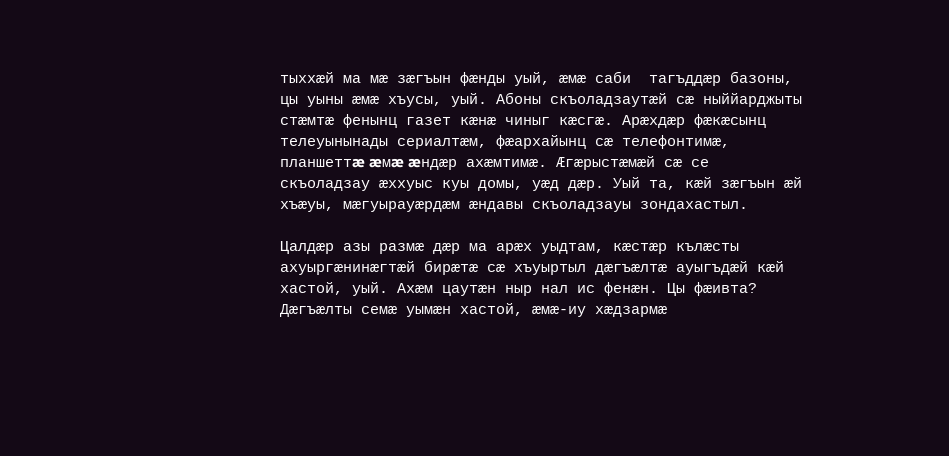тыххæй ма мæ зæгъын фæнды уый, æмæ саби  тагъддæр базоны, цы уыны æмæ хъусы, уый. Абоны скъоладзаутæй сæ ныййарджыты стæмтæ фенынц газет кæнæ чиныг кæсгæ. Арæхдæр фæкæсынц телеуынынады сериалтæм, фæархайынц сæ телефонтимæ, планшеттæ æмæ æндæр ахæмтимæ. Æгæрыстæмæй сæ се скъоладзау æххуыс куы домы, уæд дæр. Уый та, кæй зæгъын æй хъæуы, мæгуырауæрдæм æндавы скъоладзауы зондахастыл.

Цалдæр азы размæ дæр ма арæх уыдтам, кæстæр кълæсты ахуыргæнинæгтæй бирæтæ сæ хъуыртыл дæгъæлтæ ауыгъдæй кæй хастой, уый. Ахæм цаутæн ныр нал ис фенæн. Цы фæивта? Дæгъæлты семæ уымæн хастой, æмæ-иу хæдзармæ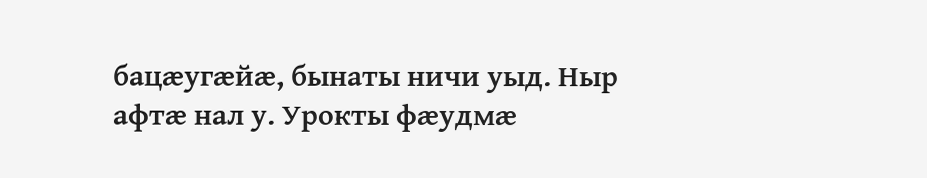бацæугæйæ, бынаты ничи уыд. Ныр афтæ нал у. Урокты фæудмæ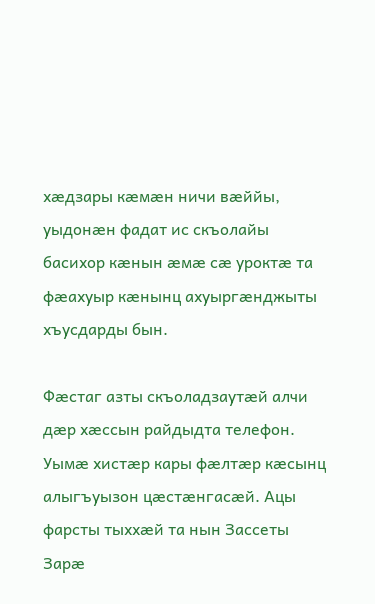хæдзары кæмæн ничи вæййы, уыдонæн фадат ис скъолайы басихор кæнын æмæ сæ уроктæ та фæахуыр кæнынц ахуыргæнджыты хъусдарды бын.

Фæстаг азты скъоладзаутæй алчи дæр хæссын райдыдта телефон. Уымæ хистæр кары фæлтæр кæсынц алыгъуызон цæстæнгасæй. Ацы фарсты тыххæй та нын Зассеты Зарæ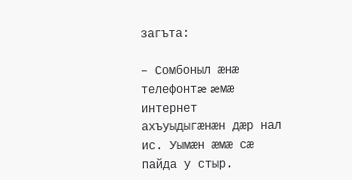загъта:

– Сомбоныл æнæ телефонтæ æмæ интернет ахъуыдыгæнæн дæр нал ис. Уымæн æмæ сæ пайда у стыр.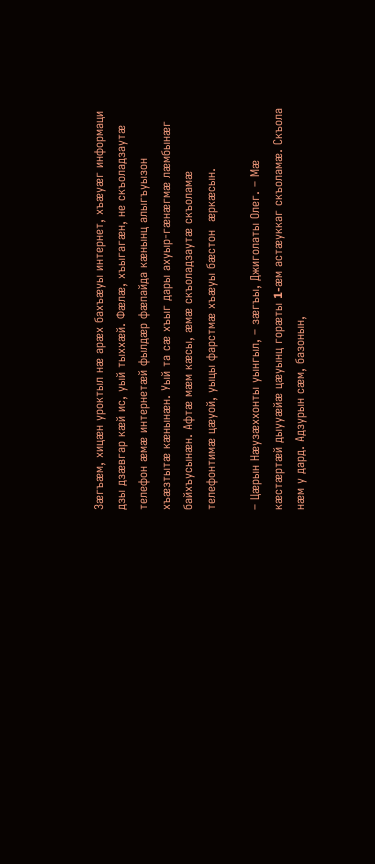Зæгъæм, хицæн уроктыл нæ арæх бахъæуы интернет, хъæуæг информаци дзы дзæвгар кæй ис, уый тыххæй. Фæлæ, хъыгагæн, не скъоладзаутæ телефон æмæ интернетæй фылдæр фæпайда кæнынц алыгъуызон хъæзтытæ кæнынæн. Уый та сæ хъыг дары ахуыр-гæнæгмæ лæмбынæг байхъусынæн. Афтæ мæм кæсы, æмæ скъоладзаутæ скъоламæ телефонтимæ цæуой, уыцы фарстмæ хъæуы бæстон  æркæсын.

– Цæрын Нæузæххонты уынгыл, – зæгъы, Джиголаты Олег. – Мæ кæстæртæй дыууæйæ цæуынц горæты 1-æм астæуккаг скъоламæ. Скъола нæм у дард. Адзурын сæм, базонын,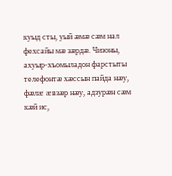куыд сты, уый æмæ сæм нал фехсайы мæ зæрдæ. Чизоны, ахуыр-хъомыладон фарстыты телефонтæ хæссын пайда нæу, фæлæ æвзæр нæу, адзурæн сæм кæй ис,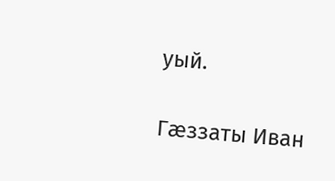уый.

Гæззаты Иван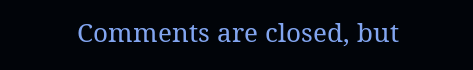Comments are closed, but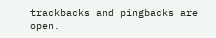trackbacks and pingbacks are open.